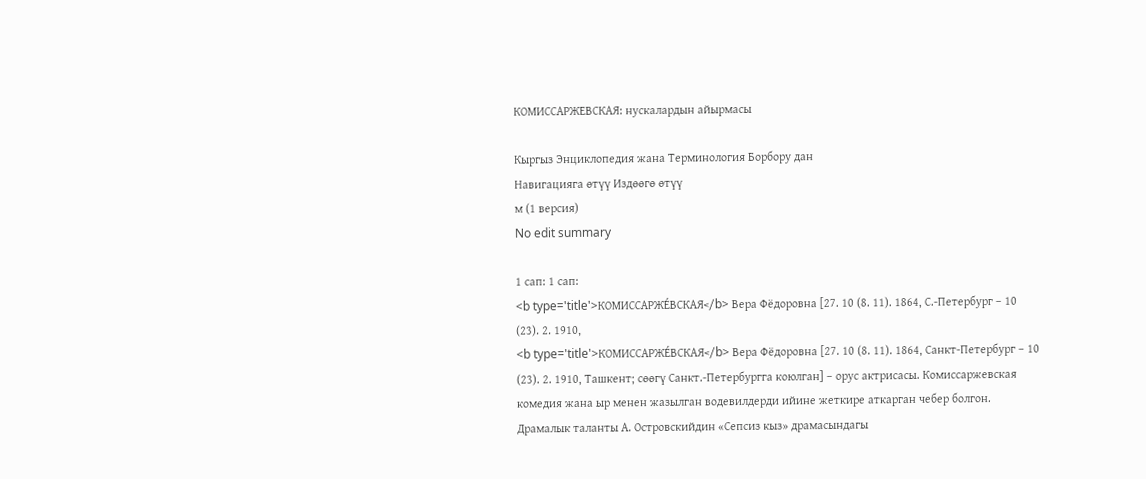КОМИССАРЖЕВСКАЯ: нускалардын айырмасы

Кыргыз Энциклопедия жана Терминология Борбору дан
Навигацияга өтүү Издөөгө өтүү
м (1 версия)
No edit summary

1 сап: 1 сап:
<b type='title'>КОМИССАРЖЕ́ВСКАЯ</b> Вера Фёдоровна [27. 10 (8. 11). 1864, С.-Петербург – 10 (23). 2. 1910,
<b type='title'>КОМИССАРЖЕ́ВСКАЯ</b> Вера Фёдоровна [27. 10 (8. 11). 1864, Санкт-Петербург – 10 (23). 2. 1910, Ташкент; сөөгү Санкт.-Петербургга коюлган] – орус актрисасы. Комиссаржевская комедия жана ыр менен жазылган водевилдерди ийине жеткире аткарган чебер болгон. Драмалык таланты А. Островскийдин «Сепсиз кыз» драмасындагы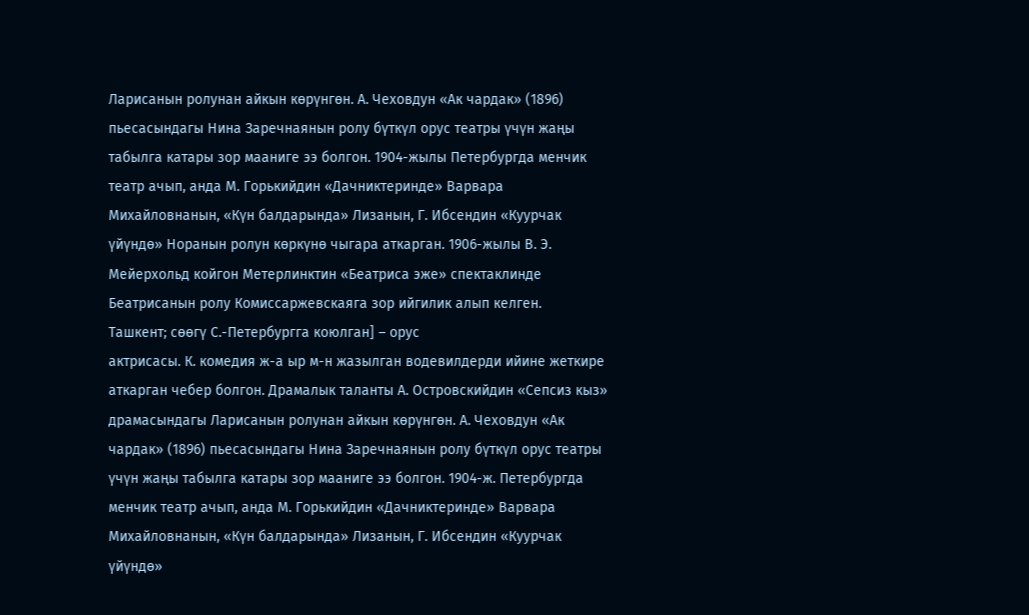Ларисанын ролунан айкын көрүнгөн. А. Чеховдун «Ак чардак» (1896) пьесасындагы Нина Заречнаянын ролу бүткүл орус театры үчүн жаңы табылга катары зор мааниге ээ болгон. 1904-жылы Петербургда менчик театр ачып, анда М. Горькийдин «Дачниктеринде» Варвара Михайловнанын, «Күн балдарында» Лизанын, Г. Ибсендин «Куурчак үйүндө» Норанын ролун көркүнө чыгара аткарган. 1906-жылы В. Э. Мейерхольд койгон Метерлинктин «Беатриса эже» спектаклинде Беатрисанын ролу Комиссаржевскаяга зор ийгилик алып келген.
Ташкент; сөөгү С.-Петербургга коюлган] – орус
актрисасы. К. комедия ж-а ыр м-н жазылган водевилдерди ийине жеткире аткарган чебер болгон. Драмалык таланты А. Островскийдин «Сепсиз кыз» драмасындагы Ларисанын ролунан айкын көрүнгөн. А. Чеховдун «Ак чардак» (1896) пьесасындагы Нина Заречнаянын ролу бүткүл орус театры үчүн жаңы табылга катары зор мааниге ээ болгон. 1904-ж. Петербургда менчик театр ачып, анда М. Горькийдин «Дачниктеринде» Варвара Михайловнанын, «Күн балдарында» Лизанын, Г. Ибсендин «Куурчак үйүндө»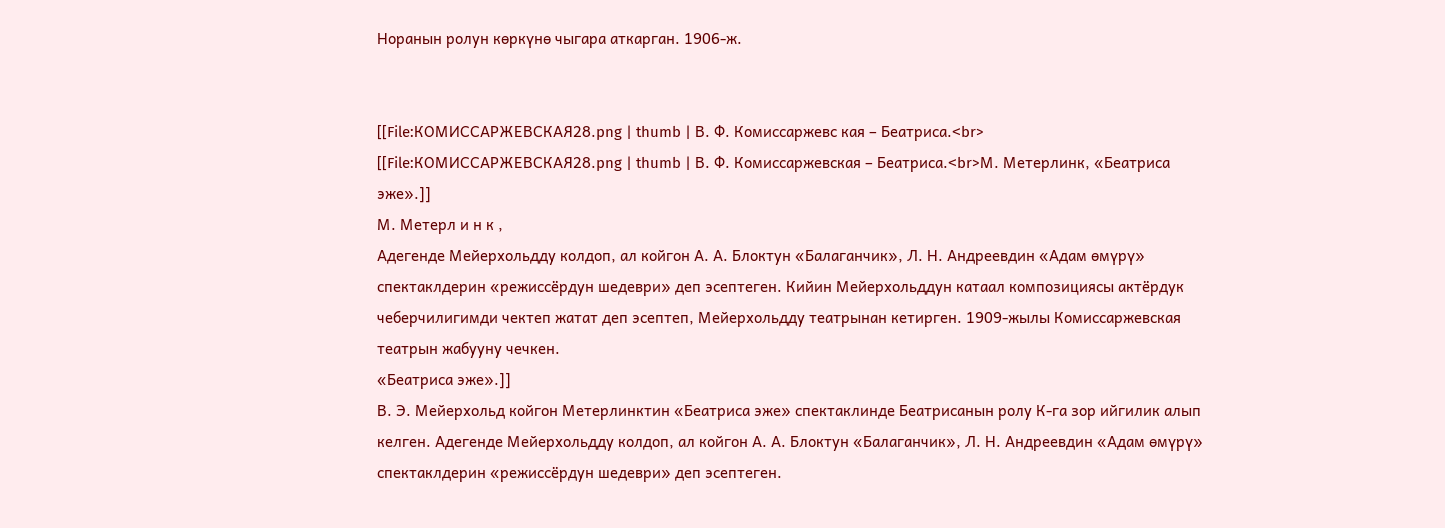Норанын ролун көркүнө чыгара аткарган. 1906-ж.


[[File:КОМИССАРЖЕВСКАЯ28.png | thumb | В. Ф. Комиссаржевс кая – Беатриса.<br>
[[File:КОМИССАРЖЕВСКАЯ28.png | thumb | В. Ф. Комиссаржевская – Беатриса.<br>М. Метерлинк, «Беатриса эже».]]
М. Метерл и н к ,
Адегенде Мейерхольдду колдоп, ал койгон А. А. Блоктун «Балаганчик», Л. Н. Андреевдин «Адам өмүрү» спектаклдерин «режиссёрдун шедеври» деп эсептеген. Кийин Мейерхольддун катаал композициясы актёрдук чеберчилигимди чектеп жатат деп эсептеп, Мейерхольдду театрынан кетирген. 1909-жылы Комиссаржевская театрын жабууну чечкен.
«Беатриса эже».]]
В. Э. Мейерхольд койгон Метерлинктин «Беатриса эже» спектаклинде Беатрисанын ролу К-га зор ийгилик алып келген. Адегенде Мейерхольдду колдоп, ал койгон А. А. Блоктун «Балаганчик», Л. Н. Андреевдин «Адам өмүрү» спектаклдерин «режиссёрдун шедеври» деп эсептеген.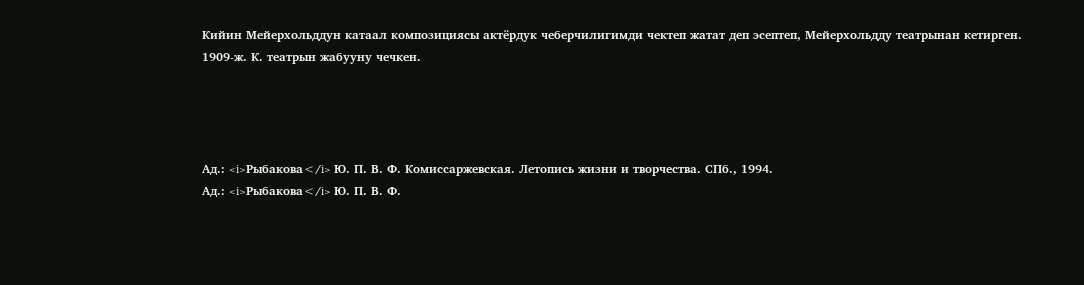Кийин Мейерхольддун катаал композициясы актёрдук чеберчилигимди чектеп жатат деп эсептеп, Мейерхольдду театрынан кетирген. 1909-ж. К. театрын жабууну чечкен.




Ад.: <i>Рыбакова</i> Ю. П. В. Ф. Комиссаржевская. Летопись жизни и творчества. СПб., 1994.
Ад.: <i>Рыбакова</i> Ю. П. В. Ф.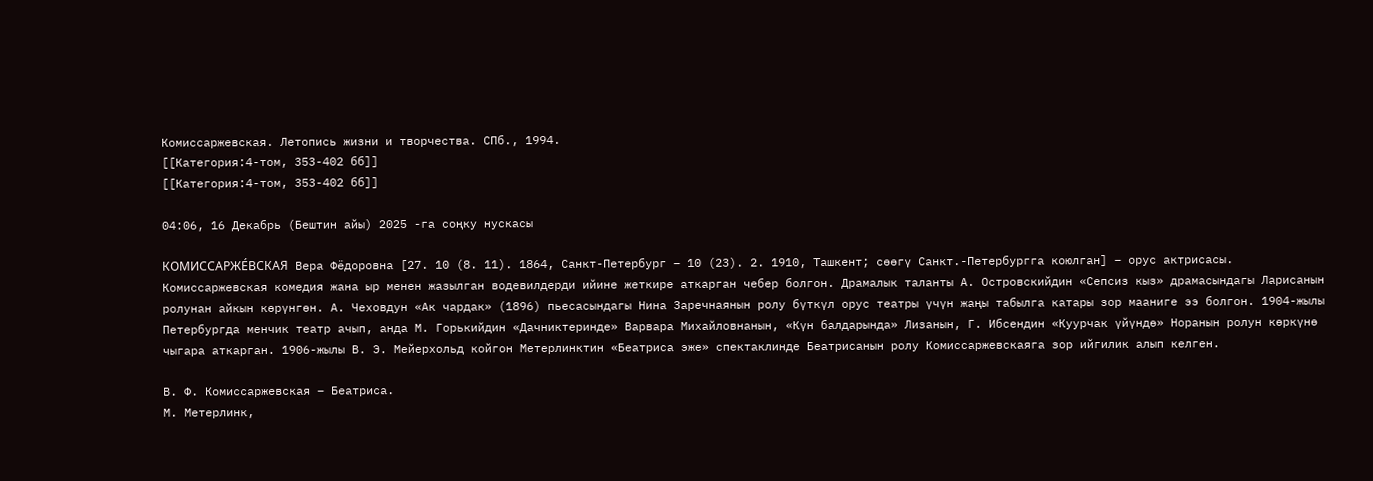Комиссаржевская. Летопись жизни и творчества. СПб., 1994.
[[Категория:4-том, 353-402 бб]]
[[Категория:4-том, 353-402 бб]]

04:06, 16 Декабрь (Бештин айы) 2025 -га соңку нускасы

КОМИССАРЖЕ́ВСКАЯ Вера Фёдоровна [27. 10 (8. 11). 1864, Санкт-Петербург – 10 (23). 2. 1910, Ташкент; сөөгү Санкт.-Петербургга коюлган] – орус актрисасы. Комиссаржевская комедия жана ыр менен жазылган водевилдерди ийине жеткире аткарган чебер болгон. Драмалык таланты А. Островскийдин «Сепсиз кыз» драмасындагы Ларисанын ролунан айкын көрүнгөн. А. Чеховдун «Ак чардак» (1896) пьесасындагы Нина Заречнаянын ролу бүткүл орус театры үчүн жаңы табылга катары зор мааниге ээ болгон. 1904-жылы Петербургда менчик театр ачып, анда М. Горькийдин «Дачниктеринде» Варвара Михайловнанын, «Күн балдарында» Лизанын, Г. Ибсендин «Куурчак үйүндө» Норанын ролун көркүнө чыгара аткарган. 1906-жылы В. Э. Мейерхольд койгон Метерлинктин «Беатриса эже» спектаклинде Беатрисанын ролу Комиссаржевскаяга зор ийгилик алып келген.

В. Ф. Комиссаржевская – Беатриса.
М. Метерлинк,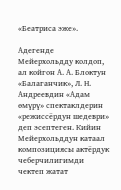«Беатриса эже».

Адегенде Мейерхольдду колдоп, ал койгон А. А. Блоктун «Балаганчик», Л. Н. Андреевдин «Адам өмүрү» спектаклдерин «режиссёрдун шедеври» деп эсептеген. Кийин Мейерхольддун катаал композициясы актёрдук чеберчилигимди чектеп жатат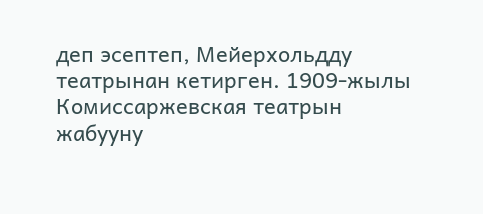деп эсептеп, Мейерхольдду театрынан кетирген. 1909-жылы Комиссаржевская театрын жабууну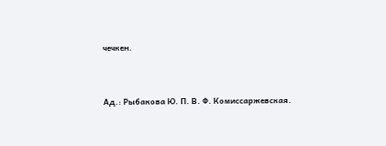чечкен.


Ад.: Рыбакова Ю. П. В. Ф. Комиссаржевская.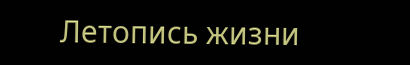Летопись жизни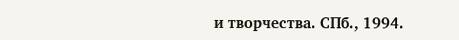и творчества. СПб., 1994.